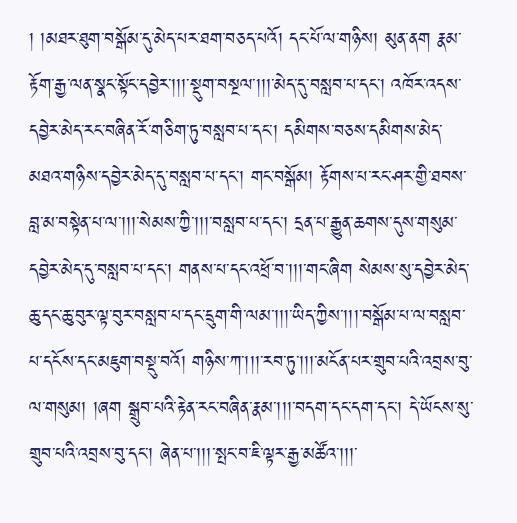། །མཐར་ཐུག་བསྒོམ་དུ་མེད་པར་ཐག་བཅད་པའོ། དང་པོ་ལ་གཉིས། མུན་ནག རྣམ་རྟོག་རྒྱ་ལན་སྣང་སྟོང་དབྱེར་།།།་སྡུག་བསྔལ་།།།་མེད་དུ་བསླབ་པ་དང་། འཁོར་འདས་དབྱེར་མེད་རང་བཞིན་རོ་གཅིག་ཏུ་བསླབ་པ་དང་། དམིགས་བཅས་དམིགས་མེད་མཐའ་གཉིས་དབྱེར་མེད་དུ་བསླབ་པ་དང་། གང་བསྒོམ། རྟོགས་པ་རང་ཤར་གྱི་ཐབས་བླ་མ་བསྟེན་པ་ལ་།།།་སེམས་ཀྱི་།།།་བསླབ་པ་དང་། དྲན་པ་རྒྱུན་ཆགས་དུས་གསུམ་དབྱེར་མེད་དུ་བསླབ་པ་དང་། གནས་པ་དང་འཕྲོ་བ་།།།་གང་ཞིག སེམས་སུ་དབྱེར་མེད་ཆུ་དང་ཆུ་བུར་ལྟ་བུར་བསླབ་པ་དང་དྲུག་གི་ལམ་།།།་ཡིད་ཀྱིས་།།།་བསྒོམ་པ་ལ་བསླབ་པ་དངོས་དང་མཇུག་བསྡུ་བའོ། གཉིས་ཀ་།།།་རབ་ཏུ་།།།་མངོན་པར་གྲུབ་པའི་འབྲས་བུ་ལ་གསུམ། །ཞག སྒྲུབ་པའི་རྟེན་རང་བཞིན་རྣམ་།།།་བདག་དང་དག་དང་། དེ་ཡོངས་སུ་གྲུབ་པའི་འབྲས་བུ་དང་། ཞེན་པ་།།།་སྤང་བ་ཇི་ལྟར་རྒྱ་མཚོའ་།།།་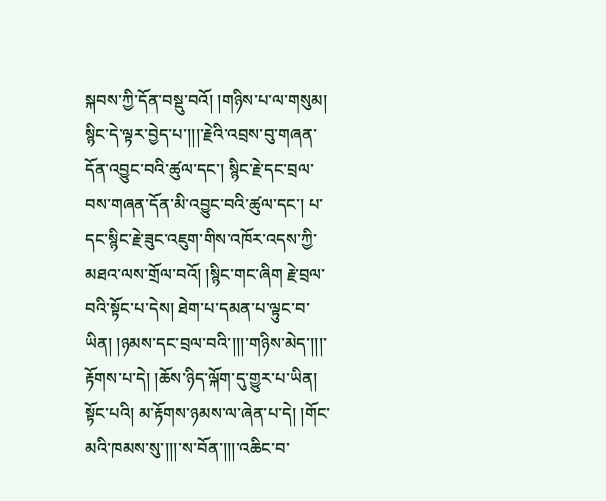སྐབས་ཀྱི་དོན་བསྡུ་བའོ། །གཉིས་པ་ལ་གསུམ། སྙིང་དེ་ལྟར་བྱེད་པ་།།།་རྗེའི་འབྲས་བུ་གཞན་དོན་འབྱུང་བའི་ཚུལ་དང་། སྙིང་རྗེ་དང་བྲལ་བས་གཞན་དོན་མི་འབྱུང་བའི་ཚུལ་དང་། པ་དང་སྙིང་རྗེ་ཟུང་འཇུག་གིས་འཁོར་འདས་ཀྱི་མཐའ་ལས་གྲོལ་བའོ། །སྙིང་གང་ཞིག རྗེ་བྲལ་བའི་སྟོང་པ་དེས། ཐེག་པ་དམན་པ་ལྟུང་བ་ཡིན། །ཉམས་དང་བྲལ་བའི་།།།་གཉིས་མེད་།།།་རྟོགས་པ་དེ། །ཆོས་ཉིད་ལྐོག་དུ་གྱུར་པ་ཡིན། སྟོང་པའི། མ་རྟོགས་ཉམས་ལ་ཞེན་པ་དེ། །གོང་མའི་ཁམས་སུ་།།།་ས་བོན་།།།་འཆིང་བ་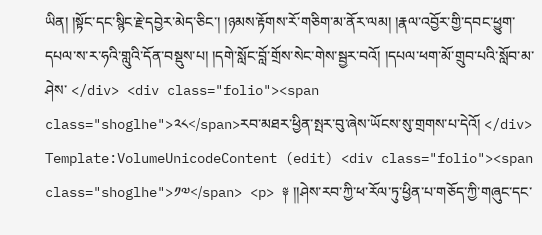ཡིན། །སྟོང་དང་སྙིང་རྗེ་དབྱེར་མེད་ཅིང་། །ཉམས་རྟོགས་རོ་གཅིག་མ་ནོར་ལམ། །རྣལ་འབྱོར་གྱི་དབང་ཕྱུག་དཔལ་ས་ར་ཧའི་གླུའི་དོན་བསྡུས་པ། །དགེ་སློང་བློ་གྲོས་སེང་གེས་སྦྱར་བའོ། །དཔལ་ཕག་མོ་གྲུབ་པའི་སློབ་མ་ཤེས་ </div> <div class="folio"><span class="shoglhe">༢༨</span>རབ་མཐར་ཕྱིན་སྤར་བུ་ཞེས་ཡོངས་སུ་གྲགས་པ་དེའོ། </div>
Template:VolumeUnicodeContent (edit) <div class="folio"><span class="shoglhe">༡༧</span> <p> ༈ །།ཤེས་རབ་ཀྱི་ཕ་རོལ་ཏུ་ཕྱིན་པ་གཅོད་ཀྱི་གཞུང་དང་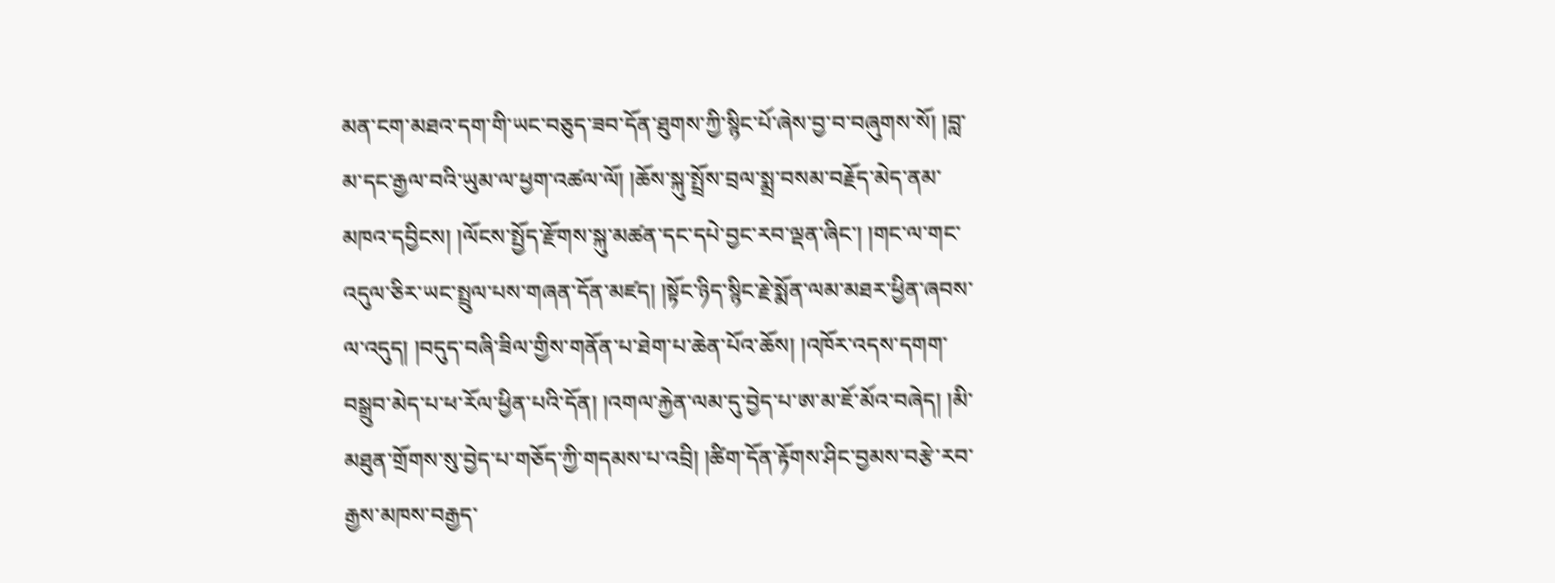མན་ངག་མཐའ་དག་གི་ཡང་བཅུད་ཟབ་དོན་ཐུགས་ཀྱི་སྙིང་པོ་ཞེས་བྱ་བ་བཞུགས་སོ། །བླ་མ་དང་རྒྱལ་བའི་ཡུམ་ལ་ཕྱག་འཚལ་ལོ། །ཆོས་སྐུ་སྤྲོས་བྲལ་སྨྲ་བསམ་བརྗོད་མེད་ནམ་མཁའ་དབྱིངས། །ལོངས་སྤྱོད་རྫོགས་སྐུ་མཚན་དང་དཔེ་བྱང་རབ་ལྡན་ཞིང་། །གང་ལ་གང་འདུལ་ཅིར་ཡང་སྤྲུལ་པས་གཞན་དོན་མཛད། །སྟོང་ཉིད་སྙིང་རྗེ་སྨོན་ལམ་མཐར་ཕྱིན་ཞབས་ལ་འདུད། །བདུད་བཞི་ཟིལ་གྱིས་གནོན་པ་ཐེག་པ་ཆེན་པོའ་ཆོས། །འཁོར་འདས་དགག་བསྒྲུབ་མེད་པ་ཕ་རོལ་ཕྱིན་པའི་དོན། །འགལ་རྐྱེན་ལམ་དུ་བྱེད་པ་ཨ་མ་ཇོ་མོའ་བཞེད། །མི་མཐུན་གྲོགས་སུ་བྱེད་པ་གཅོད་ཀྱི་གདམས་པ་འབྲི། །ཚིག་དོན་རྟོགས་ཤིང་བྱམས་བརྩེ་རབ་རྒྱས་མཁས་བརྒྱད་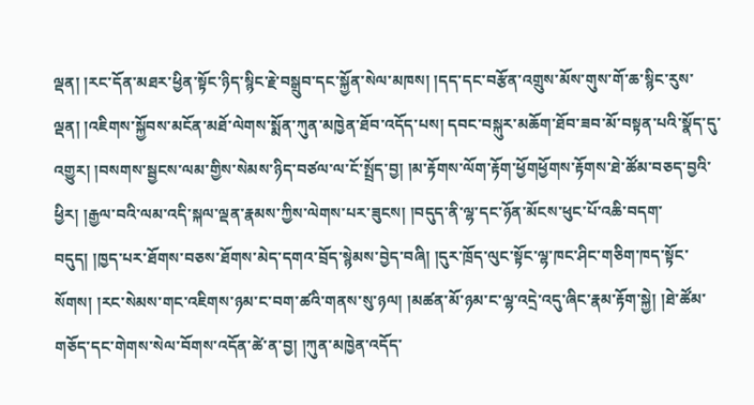ལྡན། །རང་དོན་མཐར་ཕྱིན་སྟོང་ཉིད་སྙིང་རྗེ་བསྒྲུབ་དང་སྐྱོན་སེལ་མཁས། །དད་དང་བརྩོན་འགྲུས་མོས་གུས་གོ་ཆ་སྙིང་རུས་ལྡན། །འཇིགས་སྐྱོབས་མངོན་མཐོ་ལེགས་སྨོན་ཀུན་མཁྱེན་ཐོབ་འདོད་པས། དབང་བསྐུར་མཆོག་ཐོབ་ཟབ་མོ་བསྟན་པའི་སྣོད་དུ་འགྱུར། །བསགས་སྦྱངས་ལམ་གྱིས་སེམས་ཉིད་བཙལ་ལ་ངོ་སྤྲོད་བྱ། །མ་རྟོགས་ལོག་རྟོག་ཕྱོགཕྱོགས་རྟོགས་ཐེ་ཚོམ་བཅད་བྱའི་ཕྱིར། །རྒྱལ་བའི་ལམ་འདི་སྐལ་ལྡན་རྣམས་ཀྱིས་ལེགས་པར་ཟུངས། །བདུད་ནི་ལྷ་དང་ཉོན་མོངས་ཕུང་པོ་འཆི་བདག་བདུད། །ཁྱད་པར་ཐོགས་བཅས་ཐོགས་མེད་དགའ་བྲོད་སྙེམས་བྱེད་བཞི། །དུར་ཁྲོད་ལུང་སྟོང་ལྷ་ཁང་ཤིང་གཅིག་ཁད་སྟོང་སོགས། །རང་སེམས་གང་འཇིགས་ཉམ་ང་བག་ཚའི་གནས་སུ་ཉལ། །མཚན་མོ་ཉམ་ང་ལྷ་འདྲེ་འདུ་ཞིང་རྣམ་རྟོག་སྐྱེ། །ཐེ་ཚོམ་གཅོད་དང་གེགས་སེལ་བོགས་འདོན་ཚེ་ན་བྱ། །ཀུན་མཁྱེན་འདོད་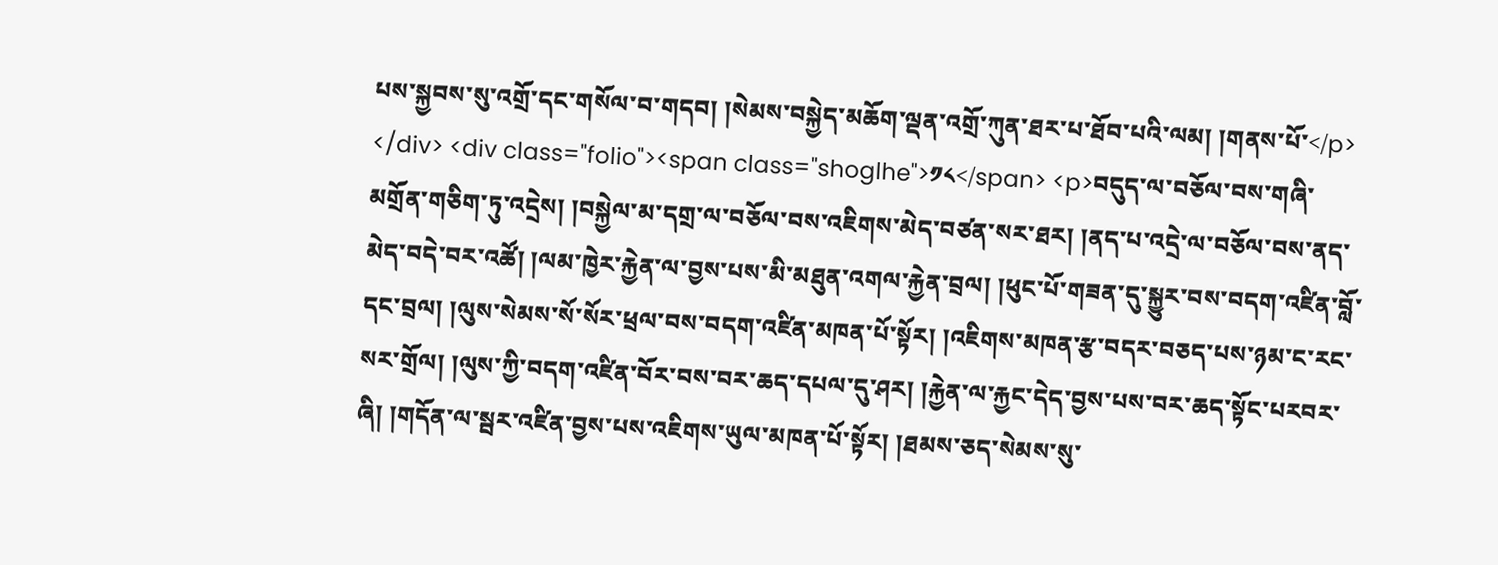པས་སྐྱབས་སུ་འགྲོ་དང་གསོལ་བ་གདབ། །སེམས་བསྐྱེད་མཆོག་ལྡན་འགྲོ་ཀུན་ཐར་པ་ཐོབ་པའི་ལམ། །གནས་པོ་</p> </div> <div class="folio"><span class="shoglhe">༡༨</span> <p>བདུད་ལ་བཅོལ་བས་གཞི་མགྲོན་གཅིག་ཏུ་འདྲེས། །བསྐྱེལ་མ་དགྲ་ལ་བཅོལ་བས་འཇིགས་མེད་བཙན་སར་ཐར། །ནད་པ་འདྲེ་ལ་བཅོལ་བས་ནད་མེད་བདེ་བར་འཚོ། །ལམ་ཁྱེར་རྐྱེན་ལ་བྱས་པས་མི་མཐུན་འགལ་རྐྱེན་བྲལ། །ཕུང་པོ་གཟན་དུ་སྐྱུར་བས་བདག་འཛིན་བློ་དང་བྲལ། །ལུས་སེམས་སོ་སོར་ཕྲལ་བས་བདག་འཛིན་མཁན་པོ་སྟོར། །འཇིགས་མཁན་རྩ་བདར་བཅད་པས་ཉམ་ང་རང་སར་གྲོལ། །ལུས་ཀྱི་བདག་འཛིན་བོར་བས་བར་ཆད་དཔལ་དུ་ཤར། །རྐྱེན་ལ་རྐྱང་དེད་བྱས་པས་བར་ཆད་སྟོང་པརབར་ཞི། །གདོན་ལ་སྦར་འཛིན་བྱས་པས་འཇིགས་ཡུལ་མཁན་པོ་སྟོར། །ཐམས་ཅད་སེམས་སུ་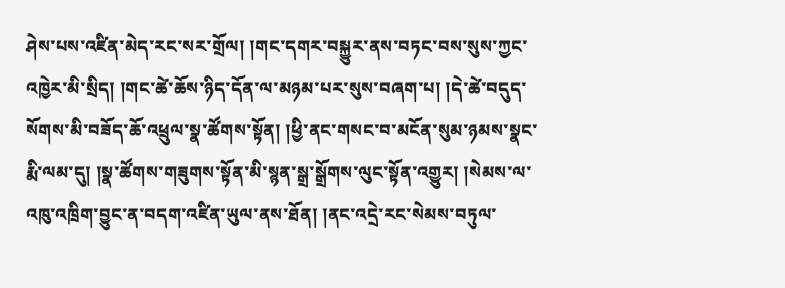ཤེས་པས་འཛིན་མེད་རང་སར་གྲོལ། །གང་དགར་བསྐྱུར་ནས་བཏང་བས་སུས་ཀྱང་འཁྱེར་མི་སྲིད། །གང་ཚེ་ཆོས་ཉིད་དོན་ལ་མཉམ་པར་སུས་བཞག་པ། །དེ་ཚེ་བདུད་སོགས་མི་བཟོད་ཆོ་འཕྲུལ་སྣ་ཚོགས་སྟོན། །ཕྱི་ནང་གསང་བ་མངོན་སུམ་ཉམས་སྣང་རྨི་ལམ་དུ། །སྣ་ཚོགས་གཟུགས་སྟོན་མི་སྙན་སྒྲ་སྒྲོགས་ལུང་སྟོན་འགྱུར། །སེམས་ལ་འཁུ་འཁྲིག་བྱུང་ན་བདག་འཛིན་ཡུལ་ནས་ཐོན། །ནང་འདྲེ་རང་སེམས་བཏུལ་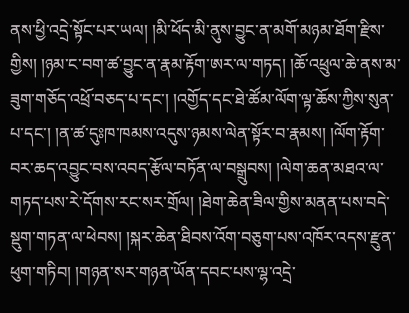ནས་ཕྱི་འདྲེ་སྟོང་པར་ཡལ། །མི་ཕོད་མི་ནུས་བྱུང་ན་མགོ་མཉམ་ཐོག་རྫིས་གྱིས། །ཉམ་ང་བག་ཚ་བྱུང་ན་རྣམ་རྟོག་ཨར་ལ་གཏད། །ཆོ་འཕྲུལ་ཆེ་ནས་མ་ཟུག་གཅོད་འཕྲོ་བཅད་པ་དང་། །འགྱོད་དང་ཐེ་ཚོམ་ལོག་ལྟ་ཆོས་ཀྱིས་སུན་པ་དང་། །ན་ཚ་དུཿཁ་ཁམས་འདུས་ཉམས་ལེན་སྟོར་བ་རྣམས། །ལོག་རྟོག་བར་ཆད་འབྱུང་བས་འབད་རྩོལ་བཏོན་ལ་བསྒྲུབས། །ལེག་ཆན་མཐའ་ལ་གཏད་པས་རེ་དོགས་རང་སར་གྲོལ། །ཐེག་ཆེན་ཟིལ་གྱིས་མནན་པས་བདེ་སྡུག་གཏན་ལ་ཕེབས། །སྐར་ཆེན་ཐིབས་འོག་བཅུག་པས་འཁོར་འདས་རྫུན་ཕུག་གཏིབ། །གཉན་སར་གཉན་ཡོན་དབང་པས་ལྷ་འདྲེ་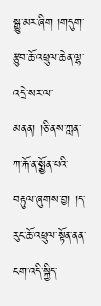སྒྱུ་མར་ཞིག །གདུག་རྩུབ་ཆོ་འཕྲུལ་ཆེན་ལྷ་འདྲེ་སར་ལ་མནན། །ཅི་ནས་ཀླན་ཀ་རྐོ་ན་སྨྱོན་པའི་བརྟུལ་ཞུགས་བྱ། །ད་རུང་ཆོ་འཕྲུལ་སྟོན་ནན་ངག་འདི་སྐྱིད་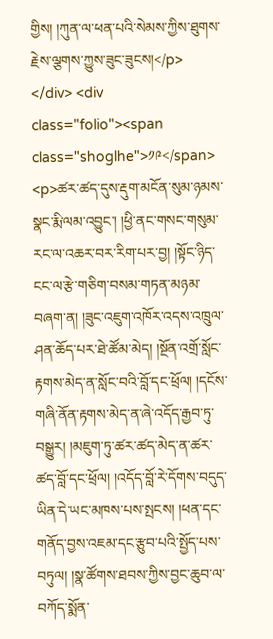གྱིས། །ཀུན་ལ་ཕན་པའི་སེམས་ཀྱིས་ཐུགས་རྗེས་ལྕགས་ཀྱུས་ཟུང་ཟུངས།</p> </div> <div class="folio"><span class="shoglhe">༡༩</span> <p>ཚར་ཚད་དུས་རྡུག་མངོན་སུམ་ཉམས་སྣང་རྨི་ལམ་འབྱུང་། །ཕྱི་ནང་གསང་གསུམ་རང་ལ་འཆར་བར་རིག་པར་བྱ། །སྟོང་ཉིད་ངང་ལ་རྩེ་གཅིག་བསམ་གཏན་མཉམ་བཞག་ན། །ཟུང་འཇུག་འཁོར་འདས་འཁྲུལ་ཤན་ཆོད་པར་ཐེ་ཚོམ་མེད། །སྔོན་འགྲོ་སློང་རྟགས་མེད་ན་སློང་བའི་བློ་དང་ཕྲོལ། །དངོས་གཞི་ནོན་རྟགས་མེད་ན་ཞེ་འདོད་རྒྱབ་ཏུ་བསྒྱུར། །མཇུག་ཏུ་ཚར་ཚད་མེད་ན་ཚར་ཚད་བློ་དང་ཕྲོལ། །འདོད་བློ་རེ་དོགས་བདུད་ཡིན་དེ་ཡང་མཁས་པས་སྤངས། །ཕན་དང་གནོད་བྱས་འཇམ་དང་རྩུབ་པའི་སྤྱོད་པས་བཏུལ། །སྣ་ཚོགས་ཐབས་ཀྱིས་བྱང་ཆུབ་ལ་བཀོད་སྨོན་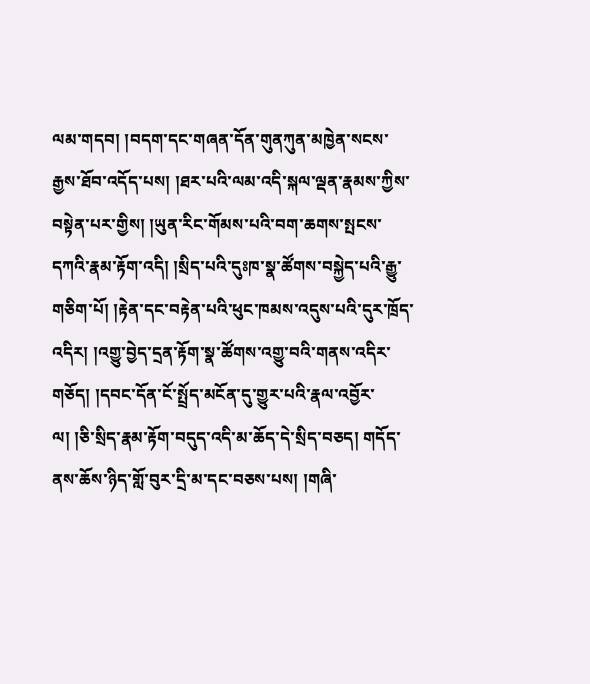ལམ་གདབ། །བདག་དང་གཞན་དོན་གུནཀུན་མཁྱེན་སངས་རྒྱས་ཐོབ་འདོད་པས། །ཐར་པའི་ལམ་འདི་སྐལ་ལྡན་རྣམས་ཀྱིས་བསྟེན་པར་གྱིས། །ཡུན་རིང་གོམས་པའི་བག་ཆགས་སྤངས་དཀའི་རྣམ་རྟོག་འདི། །སྲིད་པའི་དུཿཁ་སྣ་ཚོགས་བསྐྱེད་པའི་རྒྱུ་གཅིག་པོ། །རྟེན་དང་བརྟེན་པའི་ཕུང་ཁམས་འདུས་པའི་དུར་ཁྲོད་འདིར། །འགྱུ་བྱེད་དྲན་རྟོག་སྣ་ཚོགས་འགྱུ་བའི་གནས་འདིར་གཅོད། །དབང་དོན་ངོ་སྤྲོད་མངོན་དུ་གྱུར་པའི་རྣལ་འབྱོར་ལ། །ཅི་སྲིད་རྣམ་རྟོག་བདུད་འདི་མ་ཆོད་དེ་སྲིད་བཅད། གདོད་ནས་ཆོས་ཉིད་གློ་བུར་དྲི་མ་དང་བཅས་པས། །གཞི་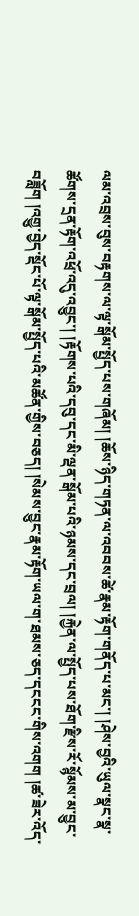ལམ་འབྲས་བུས་བརྟགས་ལ་ལྟ་སྒོམ་སྤྱོད་པས་གཞོམ། །ཆོས་ཉིད་གཏན་ལ་འབབས་ཚེ་རྣམ་རྟོག་གནོད་པ་མང་། །ཤེས་བྱའི་ཡུལ་སྣང་སྣ་ཚོགས་དྲན་རྟོག་འཕྲོ་འདུ་འབྱུང་། །རྟོགས་པའི་དབུ་དང་མི་ལྡན་སྒོམ་པའི་ཉམས་དང་བྲལ། །རྐྱེན་ལ་སྤྱོད་པས་ཐོག་རྫིས་རོ་སྙོམས་མ་བྱུང་བཟློག །འགྱུ་བྱེད་སྡོང་པོ་ལྟ་སྒོམ་སྤྱོད་པའི་མཚོན་གྱིས་བཅད། །སེམས་བྱུང་རྣམ་རྟོག་ཡལ་ག་ཐམས་ཅད་དངངང་གིས་འགག །ཚ་ཟེར་འོད་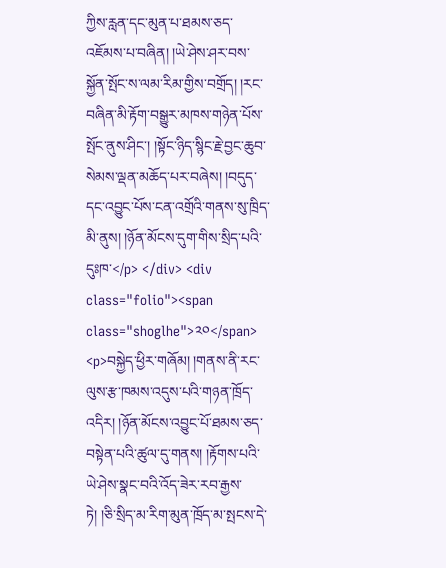ཀྱིས་རླན་དང་མུན་པ་ཐམས་ཅད་འཇོམས་པ་བཞིན། །ཡེ་ཤེས་ཤར་བས་སྐྱོན་སྤོང་ས་ལམ་རིམ་གྱིས་བགྲོད། །རང་བཞིན་མི་རྟོག་བསྒྱུར་མཁས་གཉེན་པོས་སྤོང་ནུས་ཤིང་། །སྟོང་ཉིད་སྙིང་རྗེ་བྱང་ཆུབ་སེམས་ལྡན་མཆོད་པར་བཞེས། །བདུད་དང་འབྱུང་པོས་ངན་འགྲོའི་གནས་སུ་ཁྲིད་མི་ནུས། །ཉོན་མོངས་དུག་གིས་སྲིད་པའི་དུཿཁ་</p> </div> <div class="folio"><span class="shoglhe">༢༠</span> <p>བསྐྱེད་ཕྱིར་གཞོམ། །གནས་ནི་རང་ལུས་རྩ་ཁམས་འདུས་པའི་གཉན་ཁྲོད་འདིར། །ཉོན་མོངས་འབྱུང་པོ་ཐམས་ཅད་བསྟེན་པའི་ཚུལ་དུ་གནས། །རྟོགས་པའི་ཡེ་ཤེས་སྣང་བའི་འོད་ཟེར་རབ་རྒྱས་ཏེ། །ཅི་སྲིད་མ་རིག་མུན་ཁྲོད་མ་སྤངས་དེ་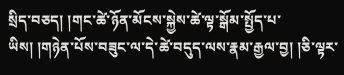སྲིད་བཅད། །གང་ཚེ་ཉོན་མོངས་སྐྱེས་ཚེ་ལྟ་སྒོམ་སྤྱོད་པ་ཡིས། །གཉེན་པོས་བཟུང་ལ་དེ་ཚེ་བདུད་ལས་རྣམ་རྒྱལ་བྱ། །ཅི་ལྟར་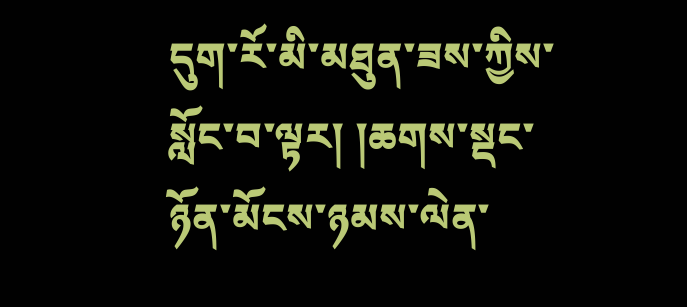དུག་རོ་མི་མཐུན་ཟས་ཀྱིས་སློང་བ་ལྟར། །ཆགས་སྡང་ཉོན་མོངས་ཉམས་ལེན་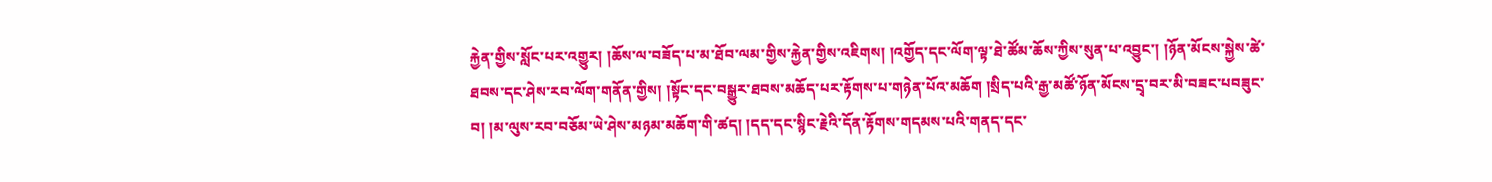རྐྱེན་གྱིས་སློང་པར་འགྱུར། །ཆོས་ལ་བཟོད་པ་མ་ཐོབ་ལམ་གྱིས་རྐྱེན་གྱིས་འཇིགས། །འགྱོད་དང་ལོག་ལྟ་ཐེ་ཚོམ་ཆོས་ཀྱིས་སུན་པ་འབྱུང་། །ཉོན་མོངས་སྐྱེས་ཚེ་ཐབས་དང་ཤེས་རབ་ལོག་གནོན་གྱིས། །སྟོང་དང་བསྒྱུར་ཐབས་མཆོད་པར་རྟོགས་པ་གཉེན་པོའ་མཆོག །སྲིད་པའི་རྒྱ་མཚོ་ཉོན་མོངས་དྲྭ་བར་མི་བཟང་པབཟུང་བ། །མ་ལུས་རབ་བཅོམ་ཡེ་ཤེས་མཉམ་མཆོག་གི་ཚད། །དད་དང་སྙིང་རྗེའི་དོན་རྟོགས་གདམས་པའི་གནད་དང་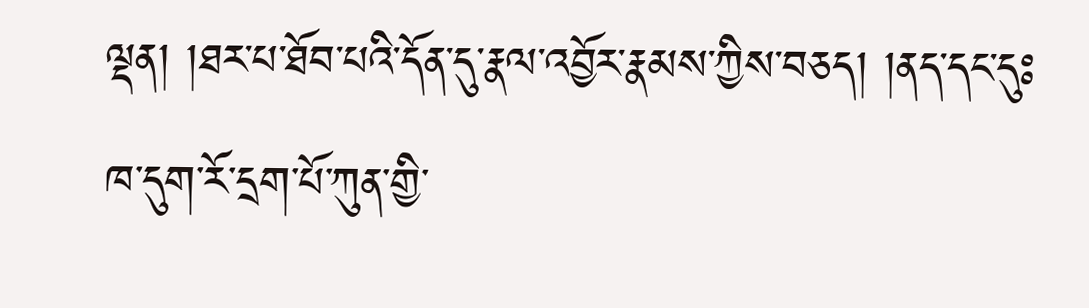ལྡན། །ཐར་པ་ཐོབ་པའི་དོན་དུ་རྣལ་འབྱོར་རྣམས་ཀྱིས་བཅད། །ནད་དང་དུཿཁ་དུག་རོ་དྲག་པོ་ཀུན་གྱི་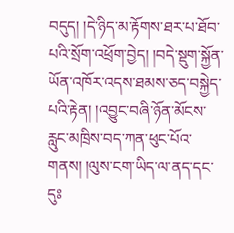བདུད། །དེ་ཉིད་མ་རྟོགས་ཐར་པ་ཐོབ་པའི་སྲོག་འཕྲོག་བྱེད། །བདེ་སྡུག་སྐྱོན་ཡོན་འཁོར་འདས་ཐམས་ཅད་བསྐྱེད་པའི་རྟེན། །འབྱུང་བཞི་ཉོན་མོངས་རླུང་མཁྲིས་བད་ཀན་ཕུང་པོའ་གནས། །ལུས་ངག་ཡིད་ལ་ནད་དང་དུཿ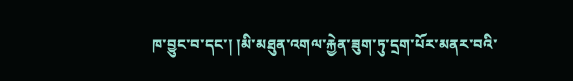ཁ་བྱུང་བ་དང་། །མི་མཐུན་འགལ་རྐྱེན་ཟུག་ཏུ་དྲག་པོར་མནར་བའི་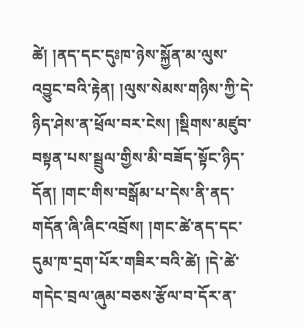ཚེ། །ནད་དང་དུཿཁ་ཉེས་སྐྱོན་མ་ལུས་འབྱུང་བའི་རྟེན། །ལུས་སེམས་གཉིས་ཀྱི་དེ་ཉིད་ཤེས་ན་ཕྲོལ་བར་ངེས། །སྡིགས་མཛུབ་བསྟན་པས་སྦྲུལ་གྱིས་མི་བཟོད་སྟོང་ཉིད་དོན། །གང་གིས་བསྒོམ་པ་དེས་ནི་ནད་གདོན་ཞི་ཞིང་འབྲོས། །གང་ཚེ་ནད་དང་དུམ་ཁ་དྲག་པོར་གཟིར་བའི་ཚེ། །དེ་ཚེ་གདེང་བྲལ་ཞུམ་བཅས་རྩོལ་བ་དོར་ན་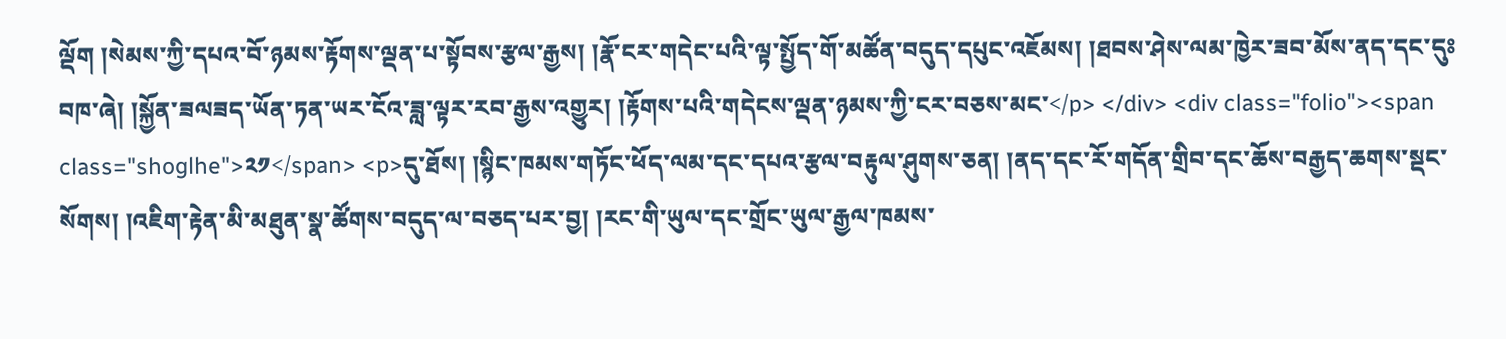ལྡོག །སེམས་ཀྱི་དཔའ་བོ་ཉམས་རྟོགས་ལྡན་པ་སྟོབས་རྩལ་རྒྱས། །རྣོ་ངར་གདེང་པའི་ལྟ་སྤྱོད་གོ་མཚོན་བདུད་དཔུང་འཇོམས། །ཐབས་ཤེས་ལམ་ཁྱེར་ཟབ་མོས་ནད་དང་དུཿབཁ་ཞེ། །སྐྱོན་ཟལཟད་ཡོན་ཏན་ཡར་ངོའ་ཟླ་ལྟར་རབ་རྒྱས་འགྱུར། །རྟོགས་པའི་གདེངས་ལྡན་ཉམས་ཀྱི་ངར་བཅས་མང་</p> </div> <div class="folio"><span class="shoglhe">༢༡</span> <p>དུ་ཐོས། །སྙིང་ཁམས་གཏོང་ཕོད་ལམ་དང་དཔའ་རྩལ་བརྟུལ་ཤུགས་ཅན། །ནད་དང་རོ་གདོན་གྲིབ་དང་ཆོས་བརྒྱད་ཆགས་སྡང་སོགས། །འཇིག་རྟེན་མི་མཐུན་སྣ་ཚོགས་བདུད་ལ་བཅད་པར་བྱ། །རང་གི་ཡུལ་དང་གྲོང་ཡུལ་རྒྱལ་ཁམས་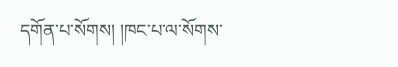དགོན་པ་སོགས། །ཁང་པ་ལ་སོགས་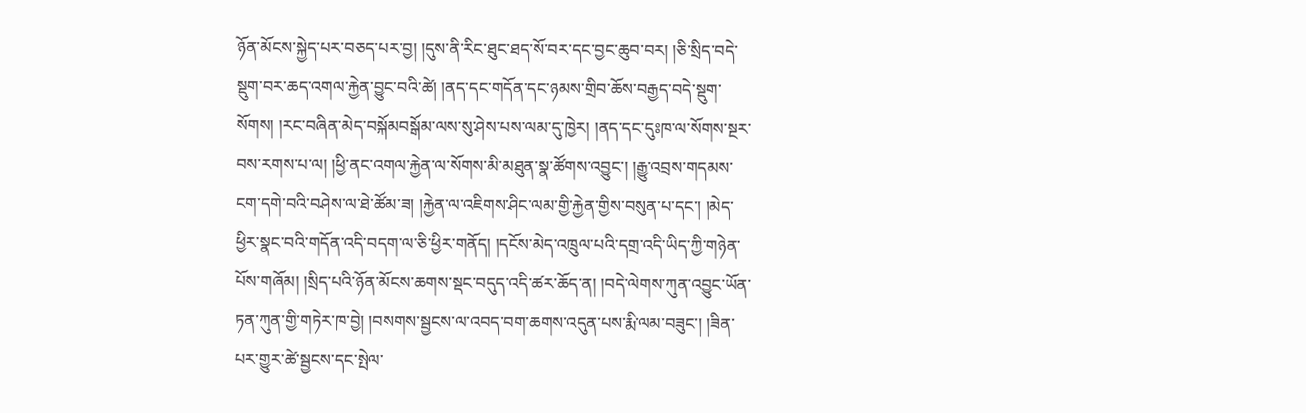ཉོན་མོངས་སྐྱེད་པར་བཅད་པར་བྱ། །དུས་ནི་རིང་ཐུང་ཐད་སོ་བར་དང་བྱང་ཆུབ་བར། །ཅི་སྲིད་བདེ་སྡུག་བར་ཆད་འགལ་རྐྱེན་བྱུང་བའི་ཚེ། །ནད་དང་གདོན་དང་ཉམས་གྲིབ་ཆོས་བརྒྱད་བདེ་སྡུག་སོགས། །རང་བཞིན་མེད་བསྐོམབསྒོམ་ལས་སུ་ཤེས་པས་ལམ་དུ་ཁྱེར། །ནད་དང་དུཿཁ་ལ་སོགས་སྔར་བས་རགས་པ་ལ། །ཕྱི་ནང་འགལ་རྐྱེན་ལ་སོགས་མི་མཐུན་སྣ་ཚོགས་འབྱུང་། །རྒྱུ་འབྲས་གདམས་ངག་དགེ་བའི་བཤེས་ལ་ཐེ་ཚོམ་ཟ། །རྐྱེན་ལ་འཇིགས་ཤིང་ལམ་གྱི་རྐྱེན་གྱིས་བསུན་པ་དང་། །མེད་ཕྱིར་སྣང་བའི་གདོན་འདི་བདག་ལ་ཅི་ཕྱིར་གནོད། །དངོས་མེད་འཁྲུལ་པའི་དགྲ་འདི་ཡིད་ཀྱི་གཉེན་པོས་གཞོམ། །སྲིད་པའི་ཉོན་མོངས་ཆགས་སྡང་བདུད་འདི་ཚར་ཆོད་ན། །བདེ་ལེགས་ཀུན་འབྱུང་ཡོན་ཏན་ཀུན་གྱི་གཏེར་ཁ་བྱེ། །བསགས་སྦྱངས་ལ་འབད་བག་ཆགས་འདུན་པས་རྨི་ལམ་བཟུང་། །ཟིན་པར་གྱུར་ཚེ་སྦྱངས་དང་སྤེལ་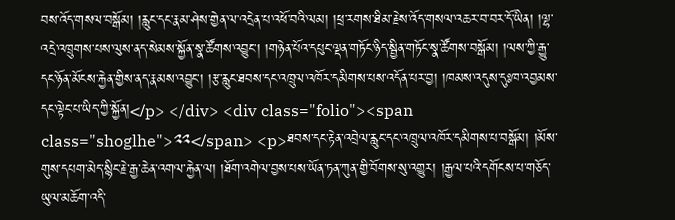བས་འོད་གསལ་བསྒོམ། །རླུང་དང་རྣམ་ཤེས་གྱེན་ལ་འདྲེན་པ་འཕོ་བའི་ལམ། །ཕྲ་རགས་ཐིམ་རྗེས་འོད་གསལ་འཆར་བ་བར་དོ་ཡིན། །ལྷ་འདྲེ་འཁྲུགས་པས་ལུས་ནད་སེམས་སྐྱོན་སྣ་ཚོགས་འབྱུང་། །གཉེན་པོའ་དཔུང་ལྡན་གཏོང་ཉིད་སྦྱིན་གཏོང་སྣ་ཚོགས་བསྒོམ། །ལས་ཀྱི་རྒྱུ་དང་ཉོན་མོངས་རྐྱེན་གྱིས་ནད་རྣམས་འབྱུང་། །རྩ་རླུང་ཐབས་དང་འཁྲུལ་འཁོར་དམིགས་པས་འདོན་པར་བྱ། །ཁམས་འདུས་དུཿཁ་འབྱམས་དང་ལྟེང་པ་ཡིད་ཀྱི་སྐྱོན།</p> </div> <div class="folio"><span class="shoglhe">༢༢</span> <p>ཐབས་དང་རྟེན་འབྲེལ་རླུང་དང་འཁྲུལ་འཁོར་དམིགས་པ་བསྒོམ། །མོས་གུས་དཔག་མེད་སྙིང་རྗེ་རྒྱ་ཆེན་འགལ་རྐྱེན་ལ། །ཐོག་འགེལ་བྱས་པས་ཡོན་ཏན་ཀུན་གྱི་བོགས་སུ་འགྱུར། །རྒྱལ་པའི་དགོངས་པ་གཅོད་ཡུལ་མཆོག་འདི་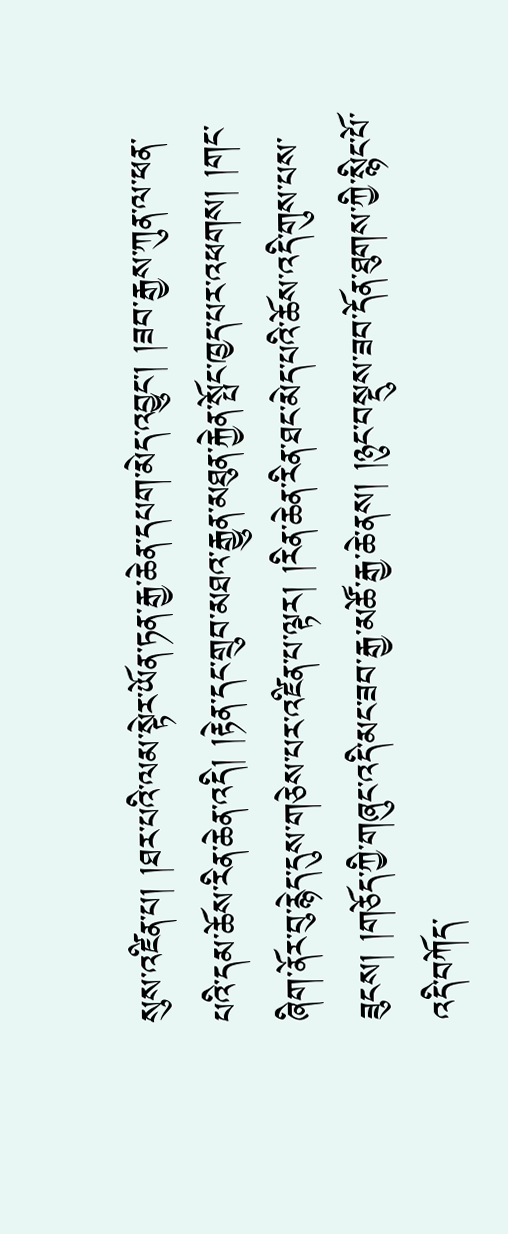སུས་འཛིན་པ། །ཐར་པའི་ལམ་སྟེར་ཡོན་ཏན་རྒྱ་ཆེན་དཔག་མེད་འབྱུང་། །ཟབ་རྒྱས་ཀུན་ལ་ཕན་པའི་དམ་ཆོས་རིན་ཆེན་འདི། །རྟེན་དང་གྲུབ་མཐའ་རྒྱུན་མཐུན་རྐྱེན་སྤོང་ཁྱད་པར་འཕགས། །གང་ཞིག་ནོར་བུ་རྙེད་དུས་གཅེས་པར་འཛིན་པ་ལྟར། །རིན་ཆེན་རིན་ཐང་མེད་པའི་ཆོས་འདི་གུས་པས་ཟུངས། །གཅོད་ཀྱི་གཞུང་འདི་མང་ཟབ་རྒྱ་མཚོ་རྒྱ་ཆེ་ནས། །ཉུང་བསྡུས་ཟབ་དོན་ཐུགས་ཀྱི་སྙིང་པོ་འདི་བཀོད་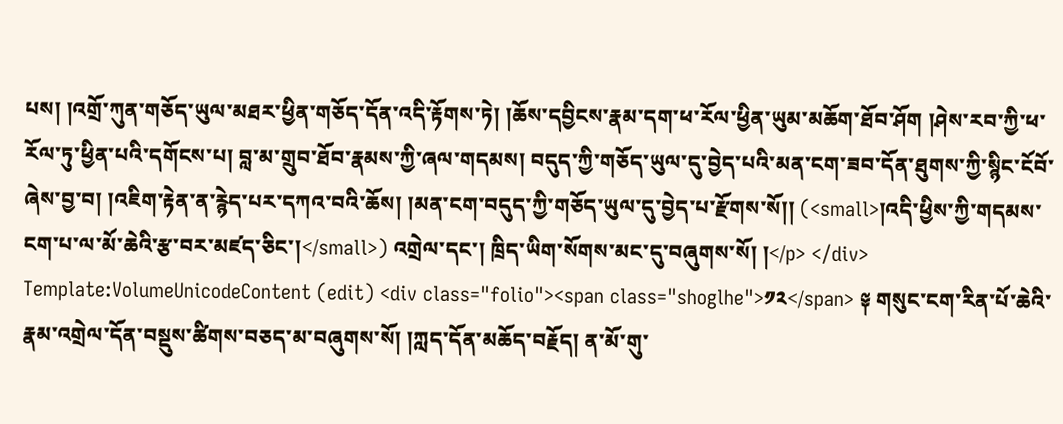པས། །འགྲོ་ཀུན་གཅོད་ཡུལ་མཐར་ཕྱིན་གཅོད་དོན་འདི་རྟོགས་ཏེ། །ཆོས་དབྱིངས་རྣམ་དག་ཕ་རོལ་ཕྱིན་ཡུམ་མཆོག་ཐོབ་ཤོག །ཤེས་རབ་ཀྱི་ཕ་རོལ་ཏུ་ཕྱིན་པའི་དགོངས་པ། བླ་མ་གྲུབ་ཐོབ་རྣམས་ཀྱི་ཞལ་གདམས། བདུད་ཀྱི་གཅོད་ཡུལ་དུ་བྱེད་པའི་མན་ངག་ཟབ་དོན་ཐུགས་ཀྱི་སྙིང་ངོབོ་ཞེས་བྱ་བ། །འཇིག་རྟེན་ན་རྙེད་པར་དཀའ་བའི་ཆོས། །མན་ངག་བདུད་ཀྱི་གཅོད་ཡུལ་དུ་བྱེད་པ་རྫོགས་སོ།། (<small>།འདི་ཕྱིས་ཀྱི་གདམས་ངག་པ་ལ་མོ་ཆེའི་རྩ་བར་མཛད་ཅིང་།</small>) འགྲེལ་དང་། ཁྲིད་ཡིག་སོགས་མང་དུ་བཞུགས་སོ། །</p> </div>
Template:VolumeUnicodeContent (edit) <div class="folio"><span class="shoglhe">༡༢</span> ༈ གསུང་ངག་རིན་པོ་ཆེའི་རྣམ་འགྲེལ་དོན་བསྡུས་ཚིགས་བཅད་མ་བཞུགས་སོ། །ཀླད་དོན་མཆོད་བརྗོད། ན་མོ་གུ་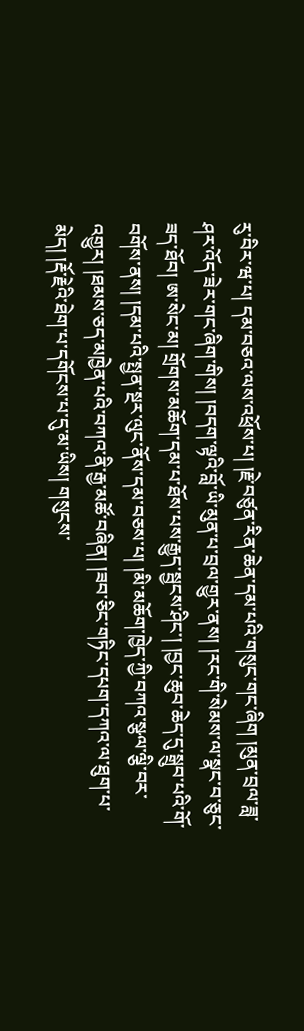རུ་བིར་ཝ་པ། དམ་བཅའ་ལས་འཕྲོས་པ། །རྗེ་བཙུན་རིན་ཆེན་དམ་པའི་གསུང་གང་ཞིག །མུན་བྲལ་ཟླ་ཤར་འོད་ཟེར་གང་ཞིག་གིས། །བདག་ལྟའི་བློ་ཡི་མུན་པ་བྲལ་གྱུར་ནས། །རང་གི་སེམས་ལ་སྣང་བ་ཅུང་ཟད་ཐོབ། ཨ་སེང་མ། གྲོགས་མཆོག་དམ་པ་ཐོས་པས་རྒྱུད་སྦྱངས་ཤིང་། །བྱང་ཆུབ་ཆེད་དུ་སྒྲུབ་པའི་གོ་བགོས་ནས། །དམ་པའི་སྤྱན་སྔར་ལུང་ནོས་དམ་བཅས་པ། །མི་མཆོག་ཁྱེད་ཀྱི་བཀའ་སྩལ་ལྕི་བར་འགྱུར། །ཐམས་ཅད་མཁྱེན་པའི་བཀའ་ནི་རྒྱ་མཚོ་བཞིན། །ཟབ་ཅིང་གཏིང་དཔག་དཀའ་ལ་ཐུག་པ་མེད། །རྡོ་རྗེའི་ཐེག་པ་དགོངས་པ་དུ་མ་ཡིས། གསུངས་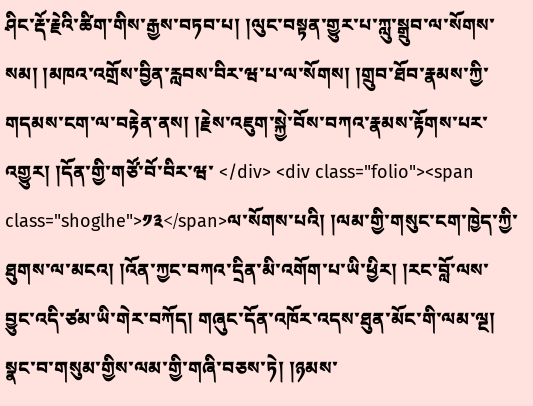ཤིང་རྡོ་རྗེའི་ཚིག་གིས་རྒྱས་བཏབ་པ། །ལུང་བསྟན་གྱུར་པ་ཀླུ་སྒྲུབ་ལ་སོགས་སམ། །མཁའ་འགྲོས་བྱིན་རླབས་བིར་ཝ་པ་ལ་སོགས། །གྲུབ་ཐོབ་རྣམས་ཀྱི་གདམས་ངག་ལ་བརྟེན་ནས། །རྗེས་འཇུག་སྐྱེ་བོས་བཀའ་རྣམས་རྟོགས་པར་འགྱུར། །དོན་གྱི་གཙོ་བོ་བིར་ཝ་ </div> <div class="folio"><span class="shoglhe">༡༣</span>ལ་སོགས་པའི། །ལམ་གྱི་གསུང་ངག་ཁྱེད་ཀྱི་ཐུགས་ལ་མངའ། །འོན་ཀྱང་བཀའ་དྲིན་མི་འགོག་པ་ཡི་ཕྱིར། །རང་བློ་ལས་བྱུང་འདི་ཙམ་ཡི་གེར་བཀོད། གཞུང་དོན་འཁོར་འདས་ཐུན་མོང་གི་ལམ་ལྔ། སྣང་བ་གསུམ་གྱིས་ལམ་གྱི་གཞི་བཅས་ཏེ། །ཉམས་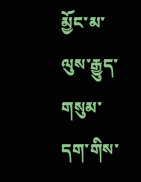མྱོང་མ་ལུས་རྒྱུད་གསུམ་དག་གིས་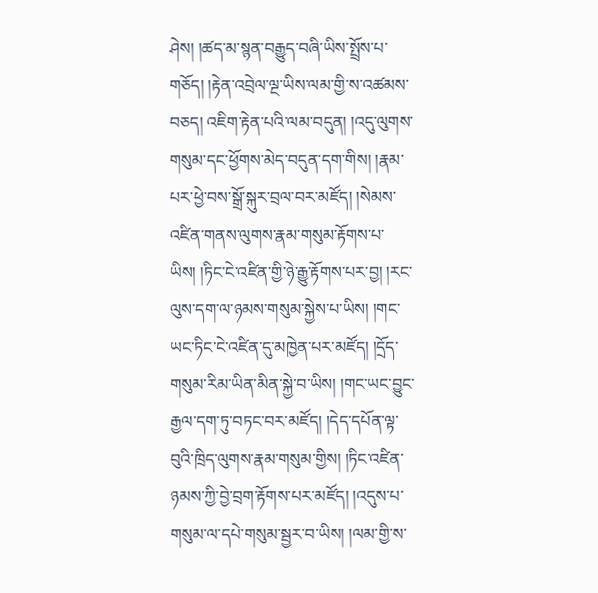ཤེས། །ཚད་མ་སྙན་བརྒྱུད་བཞི་ཡིས་སྤྲོས་པ་གཅོད། །རྟེན་འབྲེལ་ལྔ་ཡིས་ལམ་གྱི་ས་འཚམས་བཅད། འཇིག་རྟེན་པའི་ལམ་བདུན། །འདུ་ལུགས་གསུམ་དང་ཕྱོགས་མེད་བདུན་དག་གིས། །རྣམ་པར་ཕྱེ་བས་སྒྲོ་སྐུར་བྲལ་བར་མཛོད། །སེམས་འཛིན་གནས་ལུགས་རྣམ་གསུམ་རྟོགས་པ་ཡིས། །ཏིང་ངེ་འཛིན་གྱི་ཉེ་རྒྱུ་རྟོགས་པར་བྱ། །རང་ལུས་དག་ལ་ཉམས་གསུམ་སྐྱེས་པ་ཡིས། །གང་ཡང་ཏིང་ངེ་འཛིན་དུ་མཁྱེན་པར་མཛོད། །དྲོད་གསུམ་རིམ་ཡིན་མིན་སྐྱེ་བ་ཡིས། །གང་ཡང་བྱུང་རྒྱལ་དག་ཏུ་བཏང་བར་མཛོད། །དེད་དཔོན་ལྟ་བུའི་ཁྲིད་ལུགས་རྣམ་གསུམ་གྱིས། །ཏིང་འཛིན་ཉམས་ཀྱི་བྱེ་བྲག་རྟོགས་པར་མཛོད། །འདུས་པ་གསུམ་ལ་དཔེ་གསུམ་སྦྱར་བ་ཡིས། །ལམ་གྱི་ས་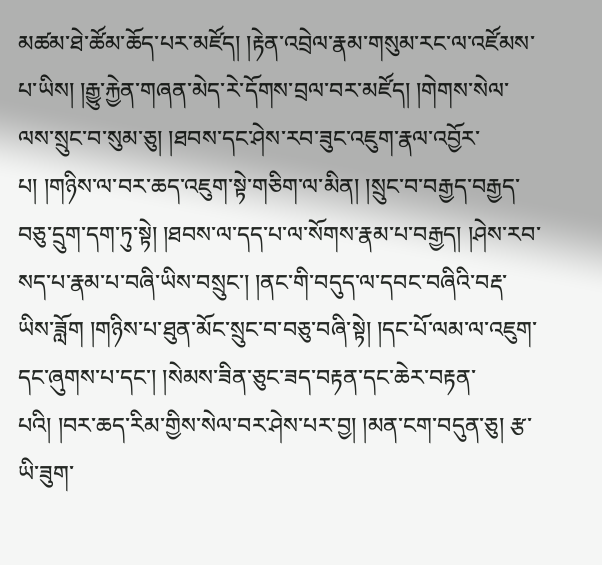མཚམ་ཐེ་ཚོམ་ཆོད་པར་མཛོད། །རྟེན་འབྲེལ་རྣམ་གསུམ་རང་ལ་འཛོམས་པ་ཡིས། །རྒྱུ་རྐྱེན་གཞན་མེད་རེ་དོགས་བྲལ་བར་མཛོད། །གེགས་སེལ་ལས་སྲུང་བ་སུམ་ཅུ། །ཐབས་དང་ཤེས་རབ་ཟུང་འཇུག་རྣལ་འབྱོར་པ། །གཉིས་ལ་བར་ཆད་འཇུག་སྟེ་གཅིག་ལ་མིན། །སྲུང་བ་བརྒྱད་བརྒྱད་བཅུ་དྲུག་དག་ཏུ་སྟེ། །ཐབས་ལ་དད་པ་ལ་སོགས་རྣམ་པ་བརྒྱད། །ཤེས་རབ་སད་པ་རྣམ་པ་བཞི་ཡིས་བསྲུང་། །ནང་གི་བདུད་ལ་དབང་བཞིའི་བརྡ་ཡིས་ཟློག །གཉིས་པ་ཐུན་མོང་སྲུང་བ་བཅུ་བཞི་སྟེ། །དང་པོ་ལམ་ལ་འཇུག་དང་ཞུགས་པ་དང་། །སེམས་ཟིན་ཅུང་ཟད་བརྟན་དང་ཆེར་བརྟན་པའི། །བར་ཆད་རིམ་གྱིས་སེལ་བར་ཤེས་པར་བྱ། །མན་ངག་བདུན་ཅུ། རྩ་ཡི་ཟུག་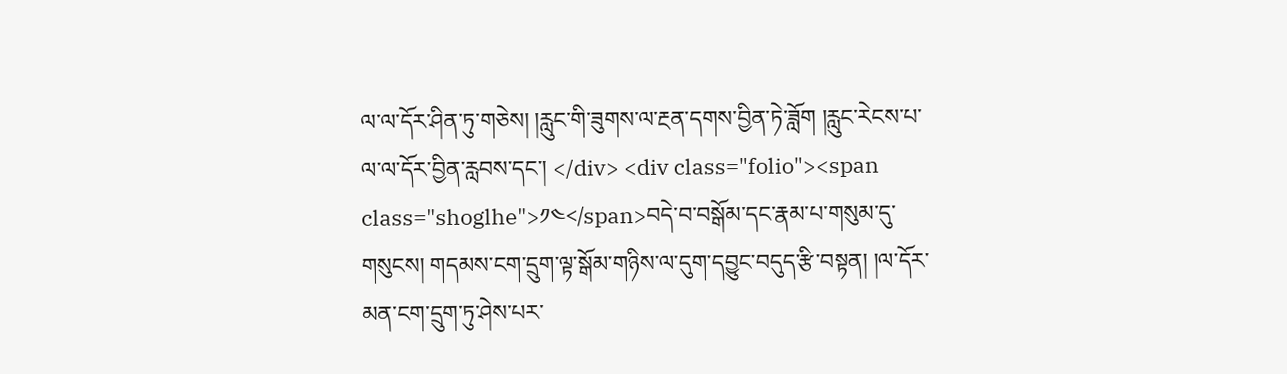ལ་ལ་དོར་ཤིན་ཏུ་གཅེས། །རླུང་གི་ཟུགས་ལ་རྔན་དགས་བྱིན་ཏེ་ཟློག །རླུང་རེངས་པ་ལ་ལ་དོར་བྱིན་རླབས་དང་། </div> <div class="folio"><span class="shoglhe">༡༤</span>བདེ་བ་བསྒོམ་དང་རྣམ་པ་གསུམ་དུ་གསུངས། གདམས་ངག་དྲུག་ལྟ་སྒོམ་གཉིས་ལ་དུག་དབྱུང་བདུད་རྩི་བསྟན། །ལ་དོར་མན་ངག་དྲུག་ཏུ་ཤེས་པར་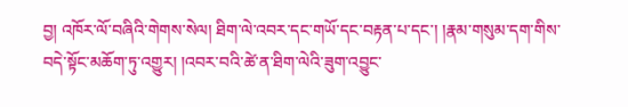བྱ། འཁོར་ལོ་བཞིའི་གེགས་སེལ། ཐིག་ལེ་འབར་དང་གཡོ་དང་བརྟན་པ་དང་། །རྣམ་གསུམ་དག་གིས་བདེ་སྟོང་མཆོག་ཏུ་འགྱུར། །འབར་བའི་ཚེ་ན་ཐིག་ལེའི་ཟུག་འབྱུང་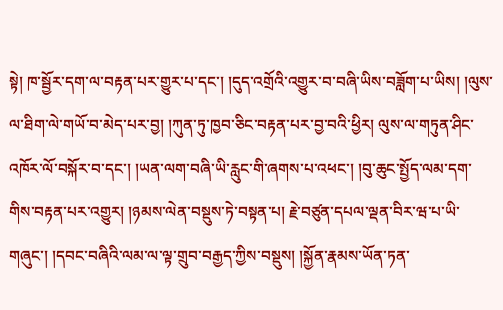སྟེ། ཁ་སྦྱོར་དག་ལ་བརྟན་པར་གྱུར་པ་དང་། །དུད་འགྲོའི་འགྱུར་བ་བཞི་ཡིས་བཟློག་པ་ཡིས། །ལུས་ལ་ཐིག་ལེ་གཡོ་བ་མེད་པར་བྱ། །ཀུན་ཏུ་ཁྱབ་ཅིང་བརྟན་པར་བྱ་བའི་ཕྱིར། ལུས་ལ་གཏུན་ཤིང་འཁོར་ལོ་བསྐོར་བ་དང་། །ཡན་ལག་བཞི་ཡི་རླུང་གི་ཞགས་པ་འཕང་། །བུ་ཆུང་སྤྱོད་ལམ་དག་གིས་བརྟན་པར་འགྱུར། །ཉམས་ལེན་བསྡུས་ཏེ་བསྟན་པ། རྗེ་བཙུན་དཔལ་ལྡན་བིར་ཝ་པ་ཡི་གཞུང་། །དབང་བཞིའི་ལམ་ལ་ལྟ་གྲུབ་བརྒྱད་ཀྱིས་བསྡུས། །སྐྱོན་རྣམས་ཡོན་ཏན་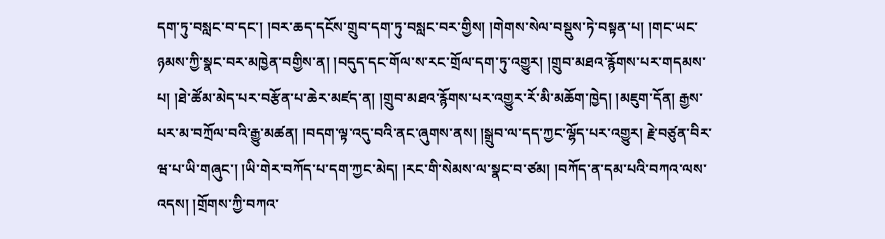དག་ཏུ་བསླང་བ་དང་། །བར་ཆད་དངོས་གྲུབ་དག་ཏུ་བསླང་བར་གྱིས། །གེགས་སེལ་བསྡུས་ཏེ་བསྟན་པ། །གང་ཡང་ཉམས་ཀྱི་སྣང་བར་མཁྱེན་བགྱིས་ན། །བདུད་དང་གོལ་ས་རང་གྲོལ་དག་ཏུ་འགྱུར། །གྲུབ་མཐའ་རྙོགས་པར་གདམས་པ། །ཐེ་ཚོམ་མེད་པར་བརྩོན་པ་ཆེར་མཛད་ན། །གྲུབ་མཐའ་རྙོགས་པར་འགྱུར་རོ་མི་མཆོག་ཁྱེད། །མཇུག་དོན། རྒྱས་པར་མ་བཀྲོལ་བའི་རྒྱུ་མཚན། །བདག་ལྟ་འདུ་བའི་ནང་ཞུགས་ནས། །སྒྲུབ་ལ་དད་ཀྱང་ལྷོད་པར་འགྱུར། རྗེ་བཙུན་བིར་ཝ་པ་ཡི་གཞུང་། །ཡི་གེར་བཀོད་པ་དག་ཀྱང་མེད། །རང་གི་སེམས་ལ་སྣང་བ་ཙམ། །བཀོད་ན་དམ་པའི་བཀའ་ལས་འདས། །གྲོགས་ཀྱི་བཀའ་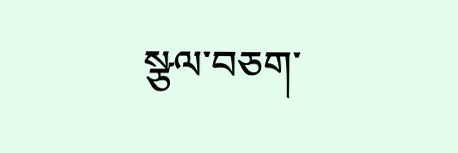སྩལ་བཅག་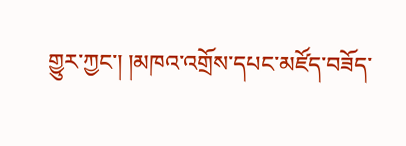གྱུར་ཀྱང་། །མཁའ་འགྲོས་དཔང་མཛོད་བཟོད་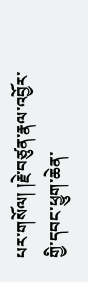པར་གསོལ། །རྗེ་བཙུན་རྣལ་འབྱོར་གྱི་དབང་ཕྱུག་ཆེན་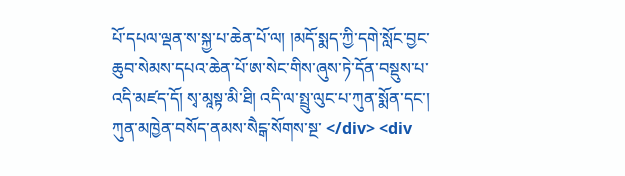པོ་དཔལ་ལྡན་ས་སྐྱ་པ་ཆེན་པོ་ལ། །མདོ་སྨད་ཀྱི་དགེ་སློང་བྱང་ཆུབ་སེམས་དཔའ་ཆེན་པོ་ཨ་སེང་གིས་ཞུས་ཏེ་དོན་བསྡུས་པ་འདི་མཛད་དོ། སྭ་མཱསྟ་མི་ཐི། འདི་ལ་སྤྲུ་ལུང་པ་ཀུན་སྨོན་དང་། ཀུན་མཁྱེན་བསོད་ནམས་སཻངྒ་སོགས་སྔ་ </div> <div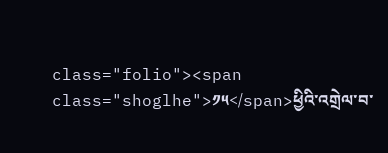class="folio"><span class="shoglhe">༡༥</span>ཕྱིའི་འགྲེལ་བ་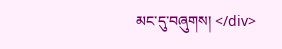མང་དུ་བཞུགས། </div>